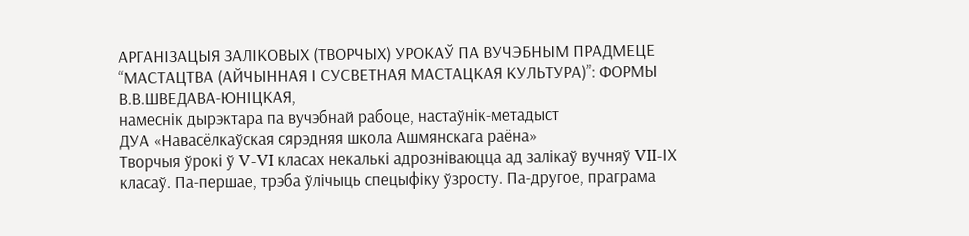АРГАНІЗАЦЫЯ ЗАЛІКОВЫХ (ТВОРЧЫХ) УРОКАЎ ПА ВУЧЭБНЫМ ПРАДМЕЦЕ “МАСТАЦТВА (АЙЧЫННАЯ І СУСВЕТНАЯ МАСТАЦКАЯ КУЛЬТУРА)”: ФОРМЫ
В.В.ШВЕДАВА-ЮНІЦКАЯ,
намеснік дырэктара па вучэбнай рабоце, настаўнік-метадыст
ДУА «Навасёлкаўская сярэдняя школа Ашмянскага раёна»
Творчыя ўрокі ў V-VI класах некалькі адрозніваюцца ад залікаў вучняў VII-ІХ класаў. Па-першае, трэба ўлічыць спецыфіку ўзросту. Па-другое, праграма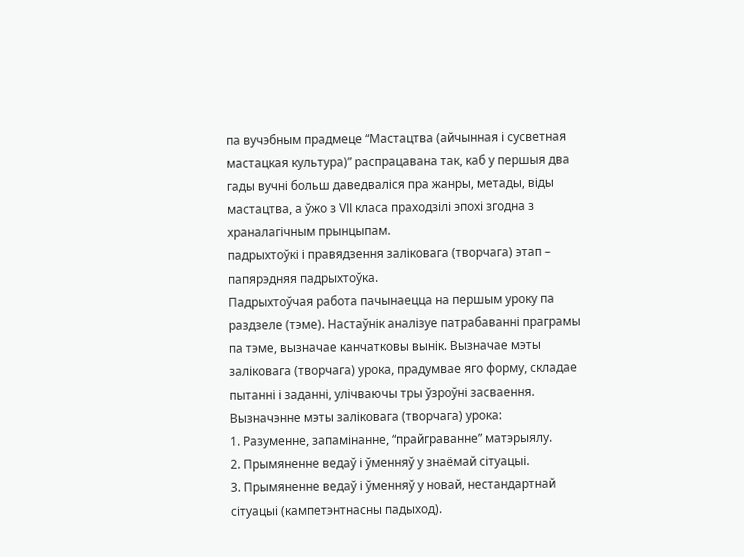па вучэбным прадмеце “Мастацтва (айчынная і сусветная мастацкая культура)” распрацавана так, каб у першыя два гады вучні больш даведваліся пра жанры, метады, віды мастацтва, а ўжо з VІІ класа праходзілі эпохі згодна з храналагічным прынцыпам.
падрыхтоўкі і правядзення заліковага (творчага) этап – папярэдняя падрыхтоўка.
Падрыхтоўчая работа пачынаецца на першым уроку па раздзеле (тэме). Настаўнік аналізуе патрабаванні праграмы па тэме, вызначае канчатковы вынік. Вызначае мэты заліковага (творчага) урока, прадумвае яго форму, складае пытанні і заданні, улічваючы тры ўзроўні засваення.
Вызначэнне мэты заліковага (творчага) урока:
1. Разуменне, запамінанне, “прайграванне” матэрыялу.
2. Прымяненне ведаў і ўменняў у знаёмай сітуацыі.
3. Прымяненне ведаў і ўменняў у новай, нестандартнай сітуацыі (кампетэнтнасны падыход).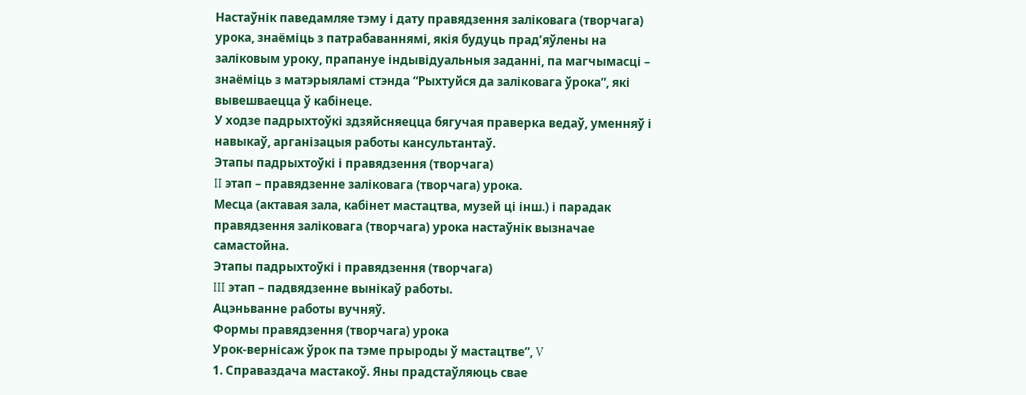Настаўнік паведамляе тэму і дату правядзення заліковага (творчага) урока, знаёміць з патрабаваннямі, якія будуць прад’яўлены на заліковым уроку, прапануе індывідуальныя заданні, па магчымасці – знаёміць з матэрыяламі стэнда “Рыхтуйся да заліковага ўрока”, які вывешваецца ў кабінеце.
У ходзе падрыхтоўкі здзяйсняецца бягучая праверка ведаў, уменняў і навыкаў, арганізацыя работы кансультантаў.
Этапы падрыхтоўкі і правядзення (творчага)
II этап – правядзенне заліковага (творчага) урока.
Месца (актавая зала, кабінет мастацтва, музей ці інш.) і парадак правядзення заліковага (творчага) урока настаўнік вызначае самастойна.
Этапы падрыхтоўкі і правядзення (творчага)
III этап – падвядзенне вынікаў работы.
Ацэньванне работы вучняў.
Формы правядзення (творчага) урока
Урок-вернісаж ўрок па тэме прыроды ў мастацтве”, V
1. Справаздача мастакоў. Яны прадстаўляюць свае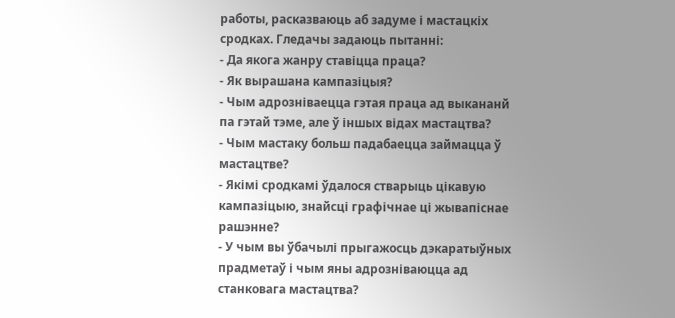работы, расказваюць аб задуме і мастацкіх сродках. Гледачы задаюць пытанні:
- Да якога жанру ставіцца праца?
- Як вырашана кампазіцыя?
- Чым адрозніваецца гэтая праца ад выкананй па гэтай тэме, але ў іншых відах мастацтва?
- Чым мастаку больш падабаецца займацца ў мастацтве?
- Якімі сродкамі ўдалося стварыць цікавую кампазіцыю, знайсці графічнае ці жывапіснае рашэнне?
- У чым вы ўбачылі прыгажосць дэкаратыўных прадметаў і чым яны адрозніваюцца ад станковага мастацтва?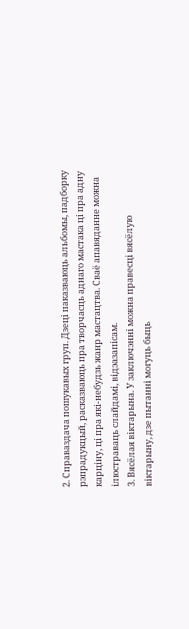2. Справаздача пошукавых груп. Дзеці паказваюць альбомы, падборку рэпрадукцый, расказваюць пра творчасць аднаго мастака ці пра адну карціну, ці пра які-небудзь жанр мастацтва. Сваё апавяданне можна ілюстраваць слайдамі, відэазапісам.
3. Вясёлая віктарына. У заключэнні можна правесці вясёлую віктарыну, дзе пытанні могуць быць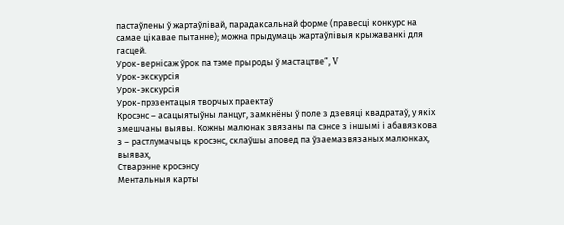пастаўлены ў жартаўлівай, парадаксальнай форме (правесці конкурс на самае цікавае пытанне); можна прыдумаць жартаўлівыя крыжаванкі для гасцей.
Урок-вернісаж ўрок па тэме прыроды ў мастацтве”, V
Урок-экскурсія
Урок-экскурсія
Урок-прэзентацыя творчых праектаў
Кросэнс – асацыятыўны ланцуг, замкнёны ў поле з дзевяці квадратаў, у якіх змешчаны выявы. Кожны малюнак звязаны па сэнсе з іншымі і абавязкова з – растлумачыць кросэнс, склаўшы аповед па ўзаемазвязаных малюнках, выявах,
Стварэнне кросэнсу
Ментальныя карты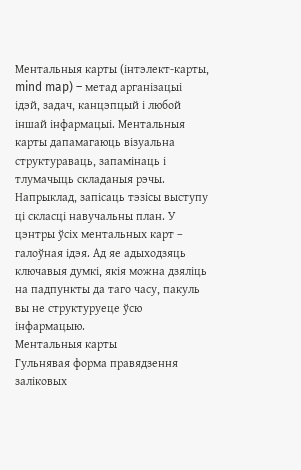Ментальныя карты (інтэлект-карты, mind map) – метад арганізацыі ідэй, задач, канцэпцый і любой іншай інфармацыі. Ментальныя карты дапамагаюць візуальна структураваць, запамінаць і тлумачыць складаныя рэчы. Напрыклад, запісаць тэзісы выступу ці скласці навучальны план. У цэнтры ўсіх ментальных карт – галоўная ідэя. Ад яе адыходзяць ключавыя думкі, якія можна дзяліць на падпункты да таго часу, пакуль вы не структуруеце ўсю інфармацыю.
Ментальныя карты
Гульнявая форма правядзення заліковых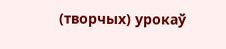(творчых) урокаў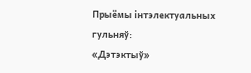Прыёмы інтэлектуальных гульняў:
«Дэтэктыў»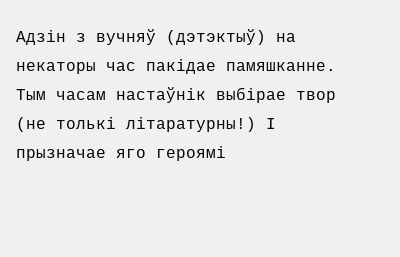Адзін з вучняў (дэтэктыў) на некаторы час пакідае памяшканне. Тым часам настаўнік выбірае твор (не толькі літаратурны!) І прызначае яго героямі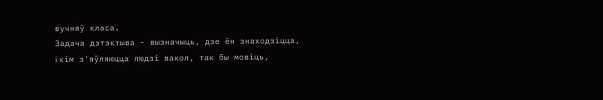вучняў класа.
Задача дэтэктыва - вызначыць, дзе ён знаходзіцца, i кім з'яўляюцца людзі вакол, так бы мовіць,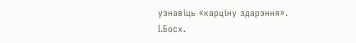узнавіць «карціну здарэння».
І.Босх.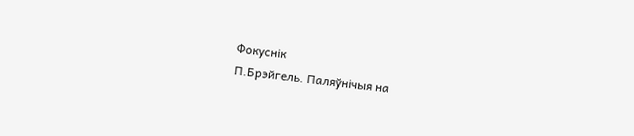Фокуснік
П.Брэйгель. Паляўнічыя на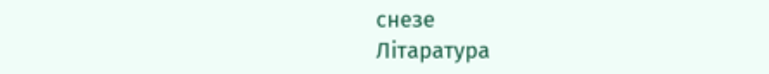снезе
Літаратура